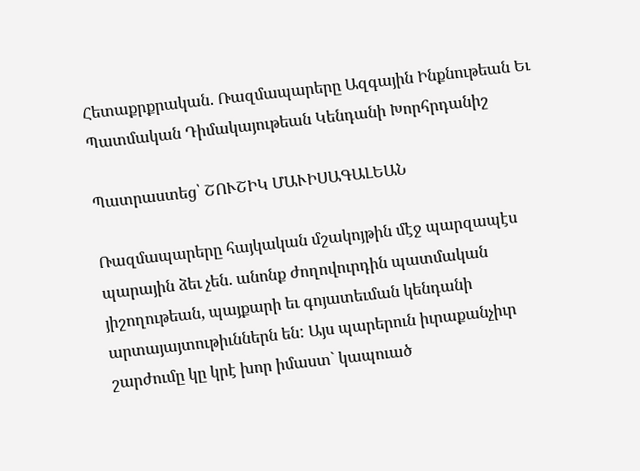Հետաքրքրական. Ռազմապարերը Ազգային Ինքնութեան Եւ Պատմական Դիմակայութեան Կենդանի Խորհրդանիշ

Պատրաստեց՝ ՇՈՒՇԻԿ ՄԱՒԻՍԱԳԱԼԵԱՆ

Ռազմապարերը հայկական մշակոյթին մէջ պարզապէս պարային ձեւ չեն. անոնք ժողովուրդին պատմական յիշողութեան, պայքարի եւ գոյատեւման կենդանի արտայայտութիւններն են: Այս պարերուն իւրաքանչիւր շարժումը կը կրէ խոր իմաստ` կապուած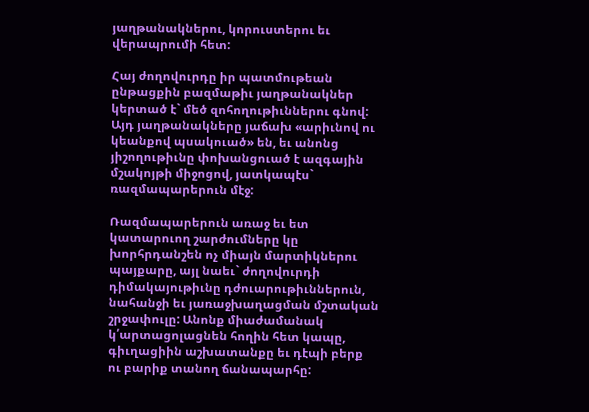յաղթանակներու, կորուստերու եւ վերապրումի հետ:

Հայ ժողովուրդը իր պատմութեան ընթացքին բազմաթիւ յաղթանակներ կերտած է` մեծ զոհողութիւններու գնով: Այդ յաղթանակները յաճախ «արիւնով ու կեանքով պսակուած» են, եւ անոնց յիշողութիւնը փոխանցուած է ազգային մշակոյթի միջոցով, յատկապէս` ռազմապարերուն մէջ:

Ռազմապարերուն առաջ եւ ետ կատարուող շարժումները կը խորհրդանշեն ոչ միայն մարտիկներու պայքարը, այլ նաեւ` ժողովուրդի դիմակայութիւնը դժուարութիւններուն, նահանջի եւ յառաջխաղացման մշտական շրջափուլը: Անոնք միաժամանակ կ՛արտացոլացնեն հողին հետ կապը, գիւղացիին աշխատանքը եւ դէպի բերք ու բարիք տանող ճանապարհը: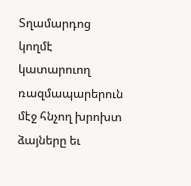Տղամարդոց կողմէ կատարուող ռազմապարերուն մէջ հնչող խրոխտ ձայները եւ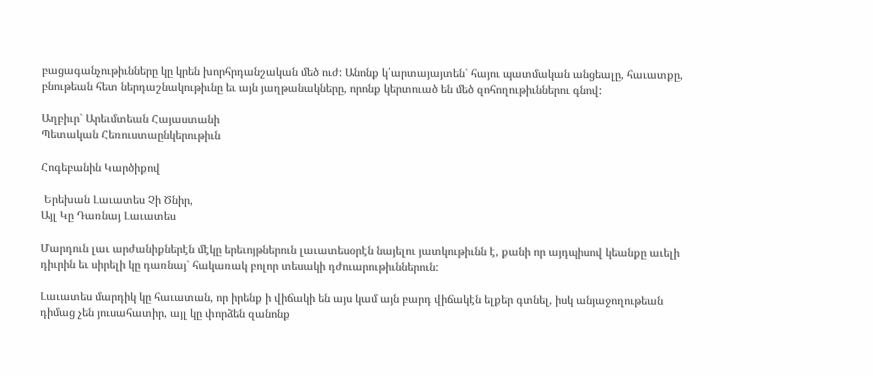բացագանչութիւնները կը կրեն խորհրդանշական մեծ ուժ: Անոնք կ՛արտայայտեն` հայու պատմական անցեալը, հաւատքը, բնութեան հետ ներդաշնակութիւնը եւ այն յաղթանակները, որոնք կերտուած են մեծ զոհողութիւններու գնով:

Աղբիւր` Արեւմտեան Հայաստանի
Պետական Հեռուստաընկերութիւն

Հոգեբանին Կարծիքով

 Երեխան Լաւատես Չի Ծնիր,
Այլ Կը Դառնայ Լաւատես

Մարդուն լաւ արժանիքներէն մէկը երեւոյթներուն լաւատեսօրէն նայելու յատկութիւնն է, քանի որ այդպիսով կեանքը աւելի դիւրին եւ սիրելի կը դառնայ` հակառակ բոլոր տեսակի դժուարութիւններուն:

Լաւատես մարդիկ կը հաւատան, որ իրենք ի վիճակի են այս կամ այն բարդ վիճակէն ելքեր գտնել, իսկ անյաջողութեան դիմաց չեն յուսահատիր, այլ կը փորձեն զանոնք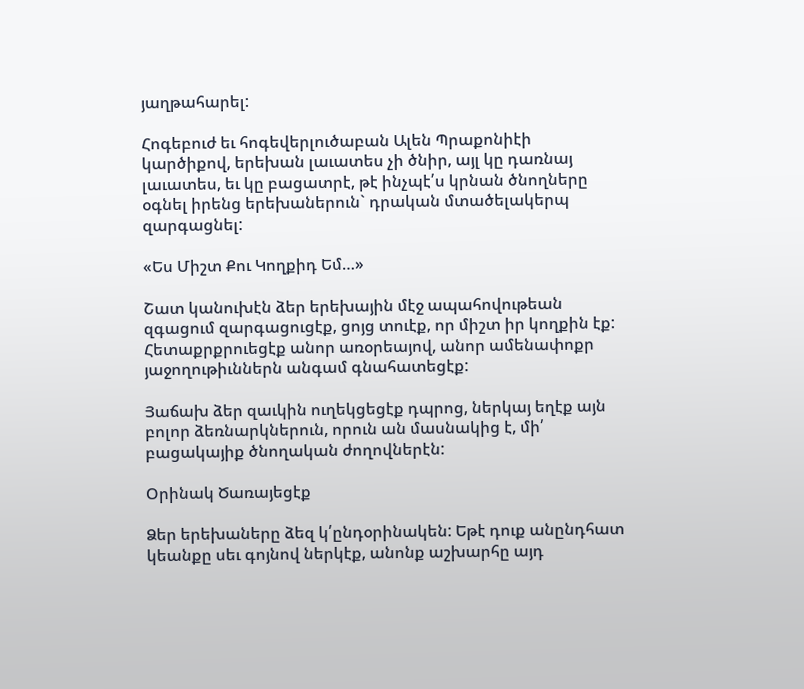յաղթահարել:

Հոգեբուժ եւ հոգեվերլուծաբան Ալեն Պրաքոնիէի կարծիքով, երեխան լաւատես չի ծնիր, այլ կը դառնայ լաւատես, եւ կը բացատրէ, թէ ինչպէ՛ս կրնան ծնողները օգնել իրենց երեխաներուն` դրական մտածելակերպ զարգացնել:

«Ես Միշտ Քու Կողքիդ Եմ…»

Շատ կանուխէն ձեր երեխային մէջ ապահովութեան զգացում զարգացուցէք, ցոյց տուէք, որ միշտ իր կողքին էք: Հետաքրքրուեցէք անոր առօրեայով, անոր ամենափոքր յաջողութիւններն անգամ գնահատեցէք:

Յաճախ ձեր զաւկին ուղեկցեցէք դպրոց, ներկայ եղէք այն բոլոր ձեռնարկներուն, որուն ան մասնակից է, մի՛ բացակայիք ծնողական ժողովներէն:

Օրինակ Ծառայեցէք

Ձեր երեխաները ձեզ կ՛ընդօրինակեն: Եթէ դուք անընդհատ կեանքը սեւ գոյնով ներկէք, անոնք աշխարհը այդ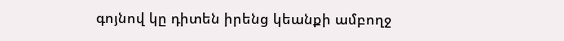գոյնով կը դիտեն իրենց կեանքի ամբողջ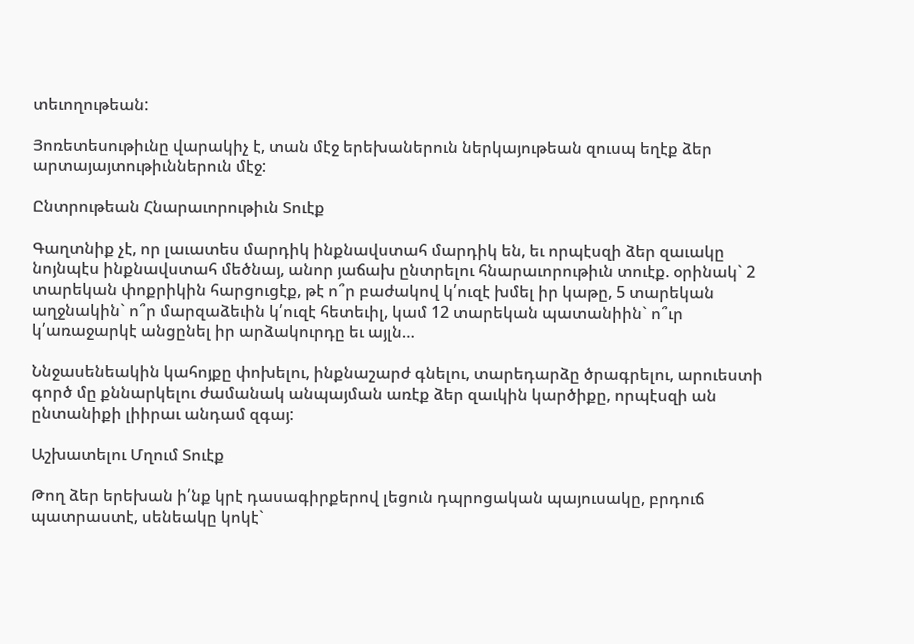տեւողութեան:

Յոռետեսութիւնը վարակիչ է, տան մէջ երեխաներուն ներկայութեան զուսպ եղէք ձեր արտայայտութիւններուն մէջ:

Ընտրութեան Հնարաւորութիւն Տուէք

Գաղտնիք չէ, որ լաւատես մարդիկ ինքնավստահ մարդիկ են, եւ որպէսզի ձեր զաւակը նոյնպէս ինքնավստահ մեծնայ, անոր յաճախ ընտրելու հնարաւորութիւն տուէք. օրինակ` 2 տարեկան փոքրիկին հարցուցէք, թէ ո՞ր բաժակով կ՛ուզէ խմել իր կաթը, 5 տարեկան աղջնակին` ո՞ր մարզաձեւին կ՛ուզէ հետեւիլ, կամ 12 տարեկան պատանիին` ո՞ւր կ՛առաջարկէ անցընել իր արձակուրդը եւ այլն…

Ննջասենեակին կահոյքը փոխելու, ինքնաշարժ գնելու, տարեդարձը ծրագրելու, արուեստի գործ մը քննարկելու ժամանակ անպայման առէք ձեր զաւկին կարծիքը, որպէսզի ան ընտանիքի լիիրաւ անդամ զգայ:

Աշխատելու Մղում Տուէք

Թող ձեր երեխան ի՛նք կրէ դասագիրքերով լեցուն դպրոցական պայուսակը, բրդուճ պատրաստէ, սենեակը կոկէ`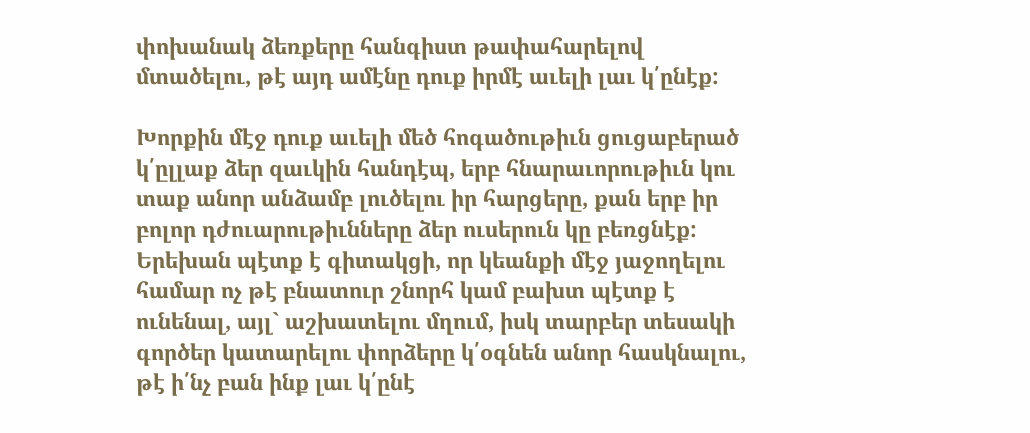փոխանակ ձեռքերը հանգիստ թափահարելով մտածելու, թէ այդ ամէնը դուք իրմէ աւելի լաւ կ՛ընէք:

Խորքին մէջ դուք աւելի մեծ հոգածութիւն ցուցաբերած կ՛ըլլաք ձեր զաւկին հանդէպ, երբ հնարաւորութիւն կու տաք անոր անձամբ լուծելու իր հարցերը, քան երբ իր բոլոր դժուարութիւնները ձեր ուսերուն կը բեռցնէք: Երեխան պէտք է գիտակցի, որ կեանքի մէջ յաջողելու համար ոչ թէ բնատուր շնորհ կամ բախտ պէտք է ունենալ, այլ` աշխատելու մղում, իսկ տարբեր տեսակի գործեր կատարելու փորձերը կ՛օգնեն անոր հասկնալու, թէ ի՛նչ բան ինք լաւ կ՛ընէ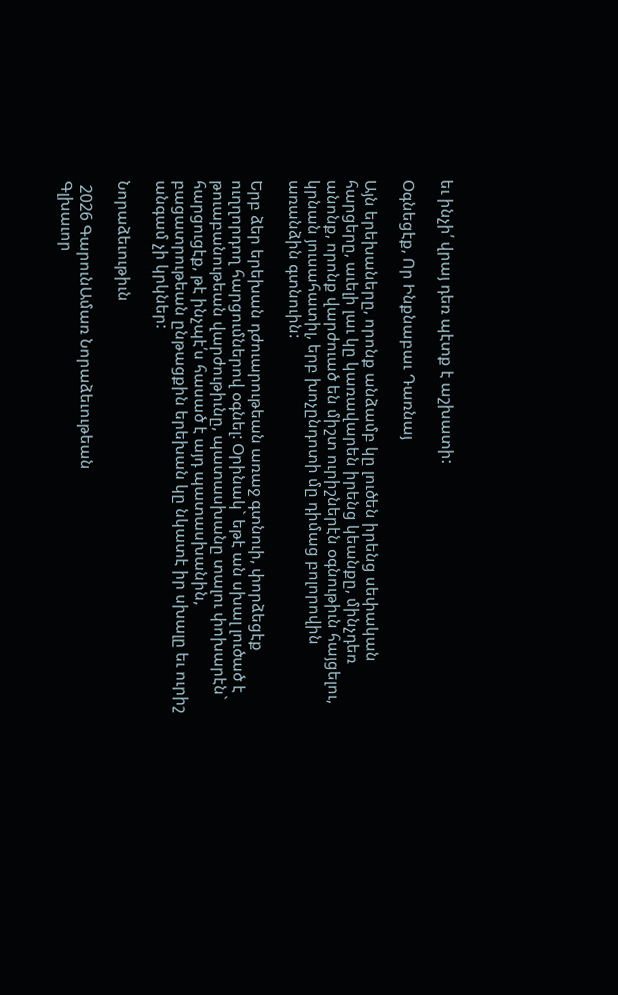եւ ինչի՛ վրայ դեռ պէտք է աշխատի:

Օգնեցէք, Որ Ինքնաբաւ Դառնայ

Այն երեխաները, որոնք անձամբ կը լուծեն իրենց սեփական հարցերը, աւելի լաւ կը կառավարեն իրենց կեանքը, մինչդեռ անոնք, որոնք վարժուած են միշտ ուրիշներէն օգնութիւն հայցելու, կրնան յուսահատիլ, երբ խոչընդոտի մը դիմաց բոլորովին առանձին գտնուին:

Երբ ձեր երեխան դժուարութեան առաջ գտնուի, փորձեցէք ուղղորդող հարցումներով օգնել: Օրինակ` եթէ ան սխալ լուծած է թուաբանութեան վարժութիւնը, պատասխանը տալու փոխարէն` հարցուցէք, թէ ինչպէ՛ս հասած է այդ պատասխանին, բացատրութեան ընթացքին երեխան կը նկատէ իր սխալը եւ ուրիշ անգամ չի կրկներ:

Նորաձեւութիւն

 2026 ԳարունԱմառ Նորաձեւութեան
Գլխաւոր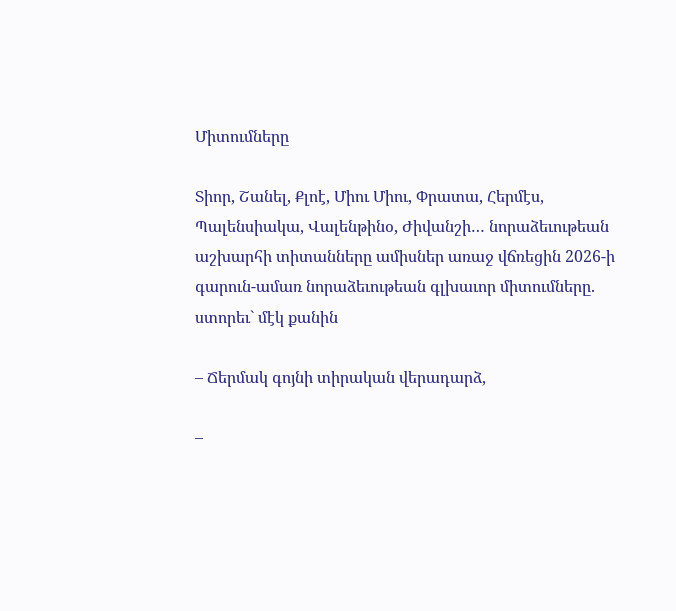Միտումները

Տիոր, Շանել, Քլոէ, Միու Միու, Փրատա, Հերմէս, Պալենսիակա, Վալենթինօ, Ժիվանշի… նորաձեւութեան աշխարհի տիտանները ամիսներ առաջ վճռեցին 2026-ի գարուն-ամառ նորաձեւութեան գլխաւոր միտումները. ստորեւ` մէկ քանին

– Ճերմակ գոյնի տիրական վերադարձ,

–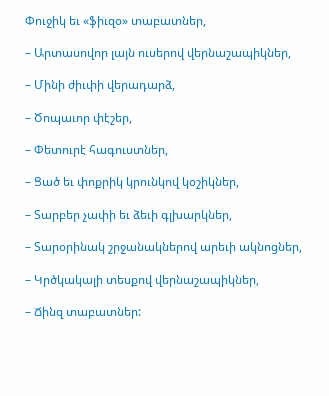Փուջիկ եւ «ֆիւզօ» տաբատներ,

– Արտասովոր լայն ուսերով վերնաշապիկներ,

– Մինի ժիւփի վերադարձ,

– Ծոպաւոր փէշեր,

– Փետուրէ հագուստներ,

– Ցած եւ փոքրիկ կրունկով կօշիկներ,

– Տարբեր չափի եւ ձեւի գլխարկներ,

– Տարօրինակ շրջանակներով արեւի ակնոցներ,

– Կրծկակալի տեսքով վերնաշապիկներ,

– Ճինզ տաբատներ: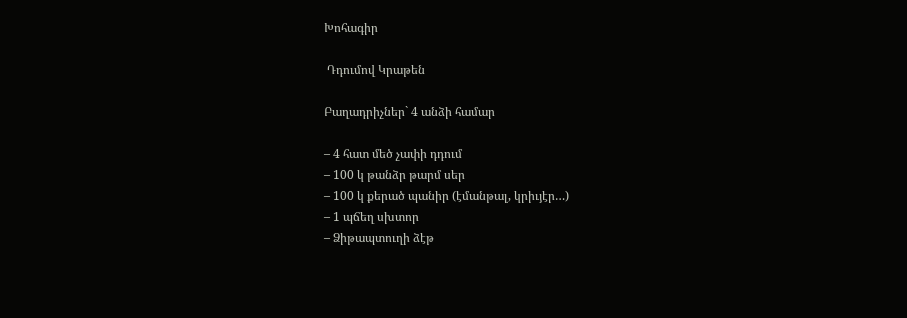Խոհագիր

 Դդումով Կրաթեն

Բաղադրիչներ` 4 անձի համար

– 4 հատ մեծ չափի դդում
– 100 կ թանձր թարմ սեր
– 100 կ քերած պանիր (էմանթալ, կրիւյէր…)
– 1 պճեղ սխտոր
– Ձիթապտուղի ձէթ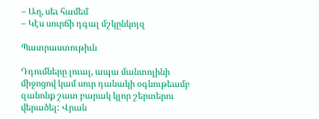– Աղ, սեւ համեմ
– Կէս սուրճի դգալ մշկընկոյզ

Պատրաստութիւն

Դդումները լուալ, ապա մանտոլինի միջոցով կամ սուր դանակի օգնութեամբ զանոնք շատ բարակ կլոր շերտերու վերածել: Վրան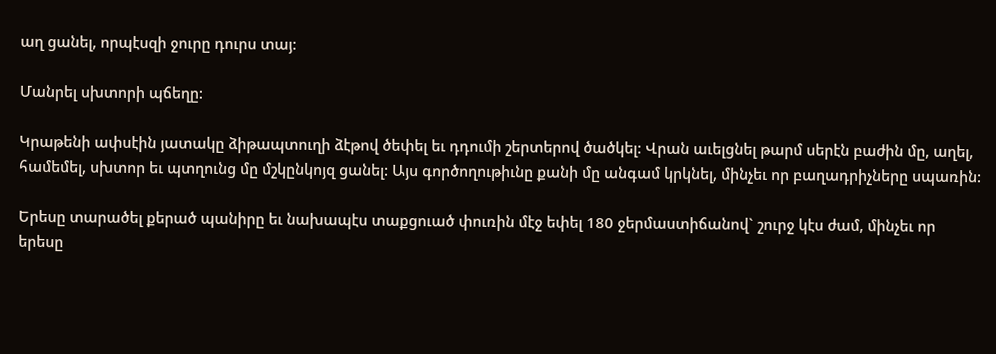աղ ցանել, որպէսզի ջուրը դուրս տայ:

Մանրել սխտորի պճեղը:

Կրաթենի ափսէին յատակը ձիթապտուղի ձէթով ծեփել եւ դդումի շերտերով ծածկել: Վրան աւելցնել թարմ սերէն բաժին մը, աղել, համեմել, սխտոր եւ պտղունց մը մշկընկոյզ ցանել: Այս գործողութիւնը քանի մը անգամ կրկնել, մինչեւ որ բաղադրիչները սպառին:

Երեսը տարածել քերած պանիրը եւ նախապէս տաքցուած փուռին մէջ եփել 180 ջերմաստիճանով` շուրջ կէս ժամ, մինչեւ որ երեսը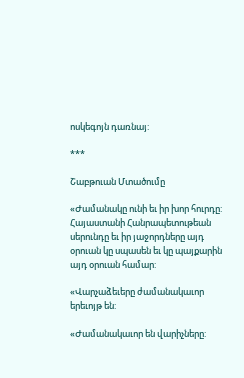ոսկեգոյն դառնայ:

***

Շաբթուան Մտածումը

«Ժամանակը ունի եւ իր խոր հուրդը: Հայաստանի Հանրապետութեան սերունդը եւ իր յաջորդները այդ օրուան կը սպասեն եւ կը պայքարին այդ օրուան համար:

«Վարչաձեւերը ժամանակաւոր երեւոյթ են:

«Ժամանակաւոր են վարիչները: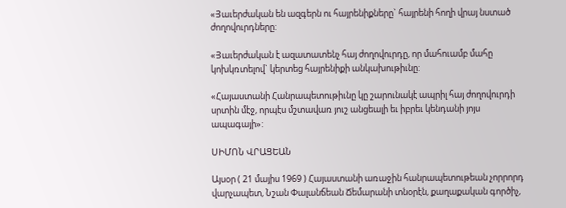«Յաւերժական են ազգերն ու հայրենիքները` հայրենի հողի վրայ նստած ժողովուրդները:

«Յաւերժական է ազատատենչ հայ ժողովուրդը, որ մահուամբ մահը կոխկռտելով` կերտեց հայրենիքի անկախութիւնը:

«Հայաստանի Հանրապետութիւնը կը շարունակէ ապրիլ հայ ժողովուրդի սրտին մէջ, որպէս մշտավառ յուշ անցեալի եւ իբրեւ կենդանի յոյս ապագայի»:

ՍԻՄՈՆ ՎՐԱՑԵԱՆ

Այսօր ( 21 մայիս 1969 ) Հայաստանի առաջին հանրապետութեան չորրորդ վարչապետ, Նշան Փալանճեան Ճեմարանի տնօրէն, քաղաքական գործիչ,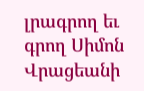լրագրող եւ գրող Սիմոն Վրացեանի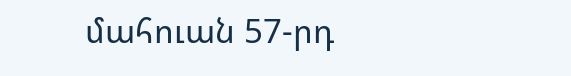մահուան 57-րդ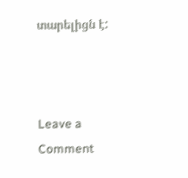տարելիցն է:



Leave a Comment